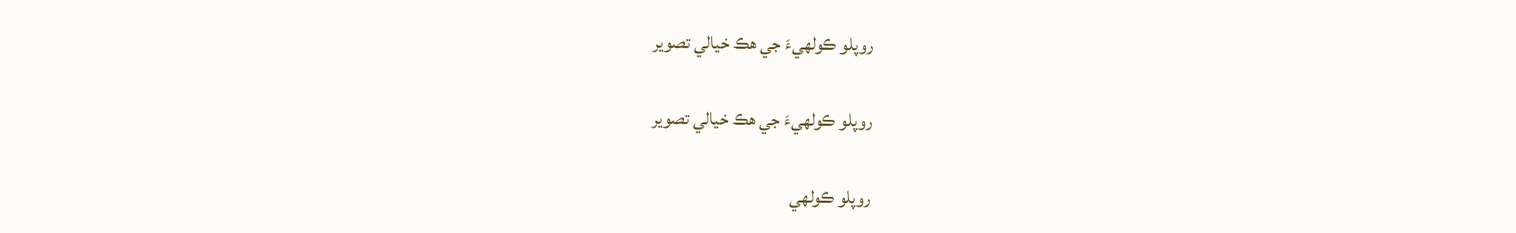روپلو ڪولهيءَ جي هڪ خيالي تصوير

روپلو ڪولهيءَ جي هڪ خيالي تصوير

روپلو ڪولهي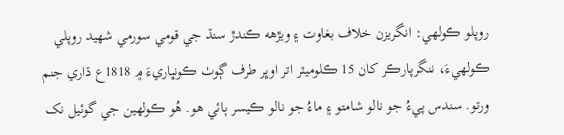روپلو ڪولهي: انگريزن خلاف بغاوت ۽ ويڙهه ڪندڙ سنڌ جي قومي سورمي شهيد روپلي ڪولهيءَ، ننگرپارڪر کان 15 ڪلوميٽر اتر اوڀر طرف ڳوٺ ڪونڀاريءَ ۾ 1818ع ڌاري جنم ورتو. سندس پيءُ جو نالو شامتو ۽ ماءُ جو نالو ڪيسر ٻائي هو. هُو ڪولهين جي گوئيل نک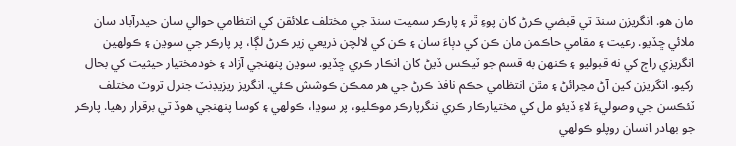مان هو. انگريزن سنڌ تي قبضي ڪرڻ کان پوءِ ٿر ۽ پارڪر سميت سنڌ جي مختلف علائقن کي انتظامي حوالي سان حيدرآباد سان ملائي ڇڏيو. رعيت ۽ مقامي حاڪمن مان ڪن کي دٻاءَ سان ۽ ڪن کي لالچن ذريعي زير ڪرڻ لڳا، پر پارڪر جي سوڍن ۽ ڪولهين انگريزي راڄ کي نه قبوليو ۽ ڪنهن به قسم جو ٽيڪس ڏيڻ کان انڪار ڪري ڇڏيو. سوڍن پنهنجي آزاد ۽ خودمختيار حيثيت کي بحال رکيو. انگريزن کين آڻ مڃرائڻ ۽ مٿن انتظامي حڪم نافذ ڪرڻ جي هر ممڪن ڪوشش ڪئي. انگريز ريزيڊنٽ جنرل تروٽ مختلف ٽئڪسن جي وصوليءَ لاءِ ڏيئو مل کي مختيارڪار ڪري ننگرپارڪر موڪليو، پر سوڍا، ڪولهي ۽ کوسا پنهنجي هوڏ تي برقرار رهيا. پارڪر جو بهادر انسان روپلو ڪولهي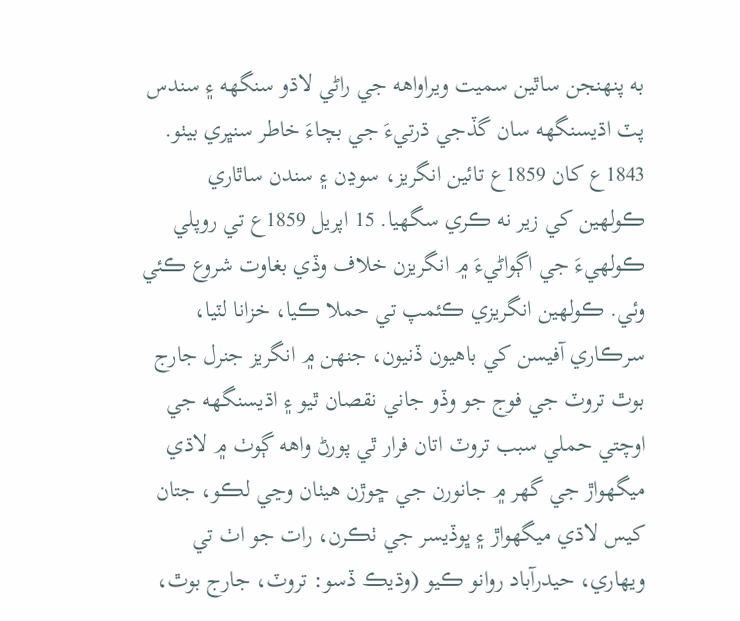به پنهنجن ساٿين سميت ويراواهه جي راڻي لاڌو سنگهه ۽ سندس پٽ اڌيسنگهه سان گڏجي ڌرتيءَ جي بچاءَ خاطر سنڀري بيٺو. 1843ع کان 1859ع تائين انگريز، سوڍن ۽ سندن ساٿاري ڪولهين کي زير نه ڪري سگهيا. 15 اپريل 1859ع تي روپلي ڪولهيءَ جي اڳواڻيءَ ۾ انگريزن خلاف وڏي بغاوت شروع ڪئي وئي. ڪولهين انگريزي ڪئمپ تي حملا ڪيا، خزانا لٽيا، سرڪاري آفيسن کي باهيون ڏنيون، جنهن ۾ انگريز جنرل جارج بوٿ تروٽ جي فوج جو وڏو جاني نقصان ٿيو ۽ اڌيسنگهه جي اوچتي حملي سبب تروٽ اتان فرار ٿي پورڻ واهه ڳوٺ ۾ لاڌي ميگهواڙ جي گهر ۾ جانورن جي ڇوڙن هيٺان وڃي لڪو، جتان کيس لاڌي ميگهواڙ ۽ ڀوڏيسر جي ٺڪرن، رات جو اٺ تي ويهاري، حيدرآباد روانو ڪيو (وڌيڪ ڏسو: تروٽ، جارج بوٿ،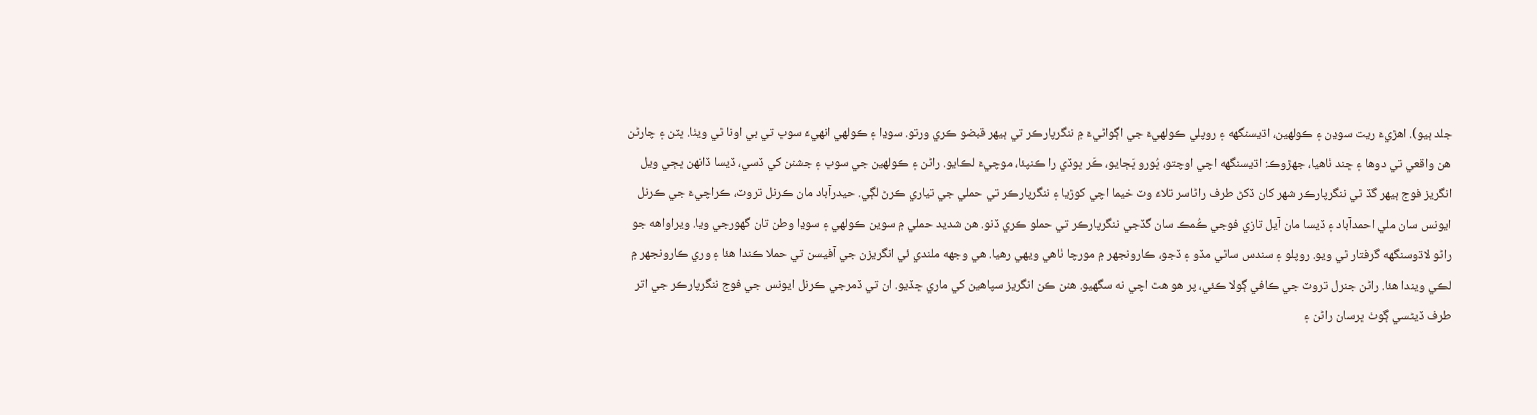جلد ٻيو). اهڙيءَ ريت سوڍن ۽ ڪولهين، اڌيسنگهه ۽ روپلي ڪولهيءَ جي اڳواڻيءَ ۾ ننگرپارڪر تي ٻيهر قبضو ڪري ورتو. سوڍا ۽ ڪولهي انهيءَ سوڀ تي بي اونا ٿي ويٺا. ڀٽن ۽ چارڻن هن واقعي تي دوها ۽ ڇند ٺاهيا، جهڙوڪ: اڌيسنگهه اچي اوچتو، ڀُورو ڀَڄايو، ڪَر ڀوڏي را ڪنپئا، موچيءَ لڪايو. راڻن ۽ ڪولهين جي سوڀ ۽ جشنن کي ڏسي، ڏيسا ڏانهن ڀڄي ويل انگريز فوج ٻيهر گڏ ٿي ننگرپارڪر شهر کان ڏکڻ طرف راڻاسر تلاءَ وٽ خيما اچي کوڙيا ۽ ننگرپارڪر تي حملي جي تياري ڪرڻ لڳي. حيدرآباد مان ڪرنل تروٽ، ڪراچيءَ جي ڪرنل ايونس سان ملي احمدآباد ۽ ڏيسا مان آيل تازي فوجي ڪُمڪ سان گڏجي ننگرپارڪر تي حملو ڪري ڏنو. هن شديد حملي ۾ سوين ڪولهي ۽ سوڍا وطن تان گهورجي ويا. ويراواهه جو راڻو لاڌوسنگهه گرفتار ٿي ويو. روپلو ۽ سندس ساٿي مڏو ۽ ڏجو، ڪارونجهر ۾ مورچا ٺاهي ويهي رهيا. هي وجهه ملندي ئي انگريزن جي آفيسن تي حملا ڪندا هئا ۽ وري ڪارونجهر ۾ لڪي ويندا هئا. راڻن جنرل تروٽ جي ڪافي ڳولا ڪئي، پر هو هٿ اچي نه سگهيو. هنن ڪن انگريز سپاهين کي ماري ڇڏيو. ان تي ڏمرجي ڪرنل ايونس جي فوج ننگرپارڪر جي اتر طرف ڏيڻسي ڳوٺ ڀرسان راڻن ۽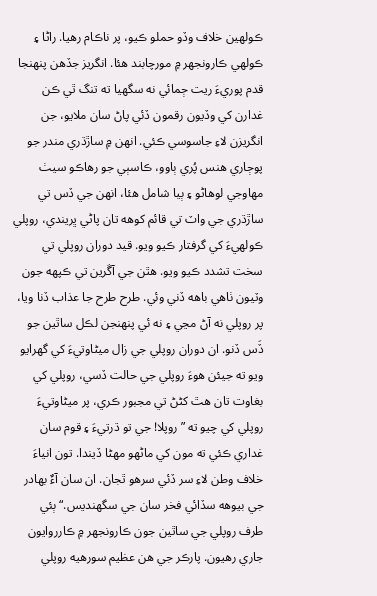ڪولهين خلاف وڏو حملو ڪيو، پر ناڪام رهيا. راڻا ۽ ڪولهي ڪارونجهر ۾ مورچابند هئا. انگريز جڏهن پنهنجا قدم پوريءَ ريت ڄمائي نه سگهيا ته تنگ ٿي ڪن غدارن کي وڏيون رقمون ڏئي پاڻ سان ملايو، جن انگريزن لاءِ جاسوسي ڪئي. انهن ۾ ساڙڌري مندر جو پوڄاري هنس پُري ٻاوو، ڪاسٻي جو رهاڪو سيٺ مهاوجي لوهاڻو ۽ ٻيا شامل هئا، انهن جي ڏس تي ساڙڌري جي واٽ تي قائم کوهه تان پاڻي ڀريندي، روپلي ڪولهيءَ کي گرفتار ڪيو ويو. قيد دوران روپلي تي سخت تشدد ڪيو ويو. هٿن جي آڱرين تي ڪپهه جون وٽيون ٺاهي باهه ڏني وئي. طرح طرح جا عذاب ڏنا ويا، پر روپلي نه آڻ مڃي ۽ نه ئي پنهنجن لڪل ساٿين جو ڏَس ڏنو. ان دوران روپلي جي زال ميڻاوتيءَ کي گهرايو ويو ته جيئن هوءَ روپلي جي حالت ڏسي، روپلي کي بغاوت تان هٿ کڻڻ تي مجبور ڪري، پر ميڻاوتيءَ روپلي کي چيو ته ”روپلا! جي تو ڌرتيءَ ۽ قوم سان غداري ڪئي ته مون کي ماڻهو مهڻا ڏيندا. تون انياءَ خلاف وطن لاءِ سر ڏئي سرهو ٿجان. ان سان آءٌ بهادر جي بيوهه سڏائي فخر سان جي سگهنديس.“ ٻئي طرف روپلي جي ساٿين جون ڪارونجهر ۾ ڪارروايون جاري رهيون. پارڪر جي هن عظيم سورهيه روپلي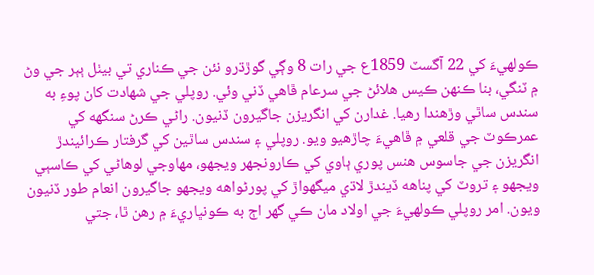ڪولهيءَ کي 22 آگسٽ 1859ع جي رات 8 وڳي گوڙڌرو نئن جي ڪناري تي بيٺل ٻٻر جي وڻ ۾ ٽنگي، بنا ڪنهن ڪيس هلائڻ جي سرعام ڦاهي ڏني وئي. روپلي جي شهادت کان پوءِ به سندس ساٿي وڙهندا رهيا. غدارن کي انگريزن جاگيرون ڏنيون. راڻي ڪرڻ سنگهه کي عمرڪوٽ جي قلعي ۾ ڦاهيءَ چاڙهيو ويو. روپلي ۽ سندس ساٿين کي گرفتار ڪرائيندڙ انگريزن جي جاسوس هنس پوري ٻاوي کي ڪارونجهر ويجهو، مهاوجي لوهاڻي کي ڪاسٻي ويجهو ۽ تروٽ کي پناهه ڏيندڙ لاڌي ميگهواڙ کي پورڻواهه ويجهو جاگيرون انعام طور ڏنيون ويون. امر روپلي ڪولهيءَ جي اولاد مان ڪي گهر اڄ به ڪونڀاريءَ ۾ رهن ٿا، جتي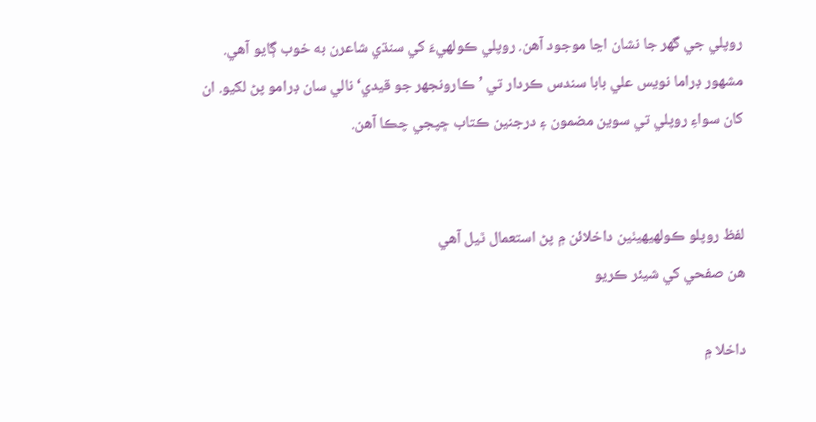روپلي جي گهر جا نشان اڃا موجود آهن. روپلي ڪولهيءَ کي سنڌي شاعرن به خوب ڳايو آهي. مشهور ڊراما نويس علي بابا سندس ڪردار تي ’ڪارونجهر جو قيدي‘ نالي سان ڊرامو پڻ لکيو. ان کان سواءِ روپلي تي سوين مضمون ۽ درجنين ڪتاب ڇپجي چڪا آهن.


لفظ روپلو ڪولهيھيٺين داخلائن ۾ پڻ استعمال ٿيل آھي
هن صفحي کي شيئر ڪريو

داخلا ۾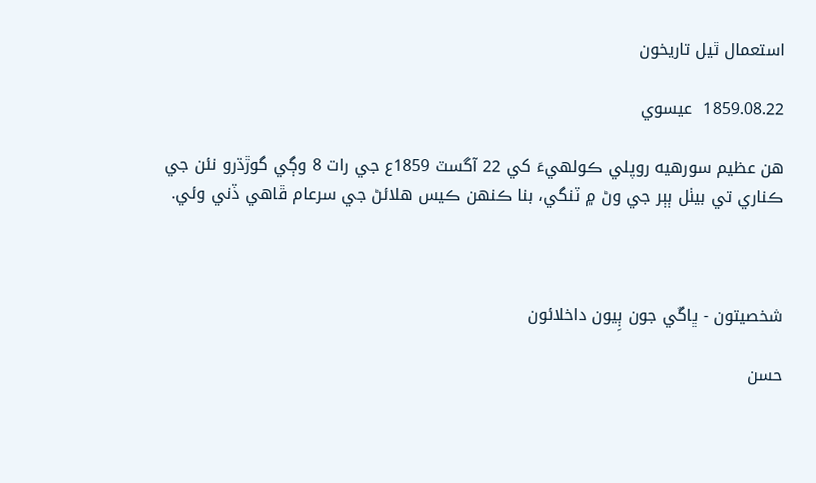استعمال ٿيل تاريخون

1859.08.22  عيسوي

هن عظيم سورهيه روپلي ڪولهيءَ کي 22 آگسٽ 1859ع جي رات 8 وڳي گوڙڌرو نئن جي ڪناري تي بيٺل ٻٻر جي وڻ ۾ ٽنگي، بنا ڪنهن ڪيس هلائڻ جي سرعام ڦاهي ڏني وئي.



شخصيتون - ڀاڱي جون ٻِيون داخلائون

حسن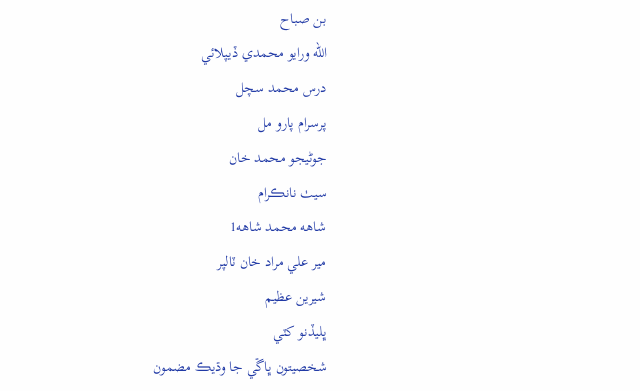بن صباح
الله ورايو محمدي ڏيپلائي
درس محمد سچل
پرسرام پارو مل
جوڻيجو محمد خان
سيٺ نانڪرام
شاهه محمد شاهه1
مير علي مراد خان ٽالپر
شيرين عظيم
ڀليڏنو کٽي
شخصيتون ڀاڱي جا وڌيڪ مضمون